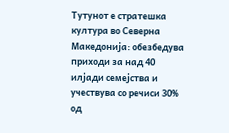Тутунот е стратешка култура во Северна Македонија: обезбедува приходи за над 40 илјади семејства и учествува со речиси 30% од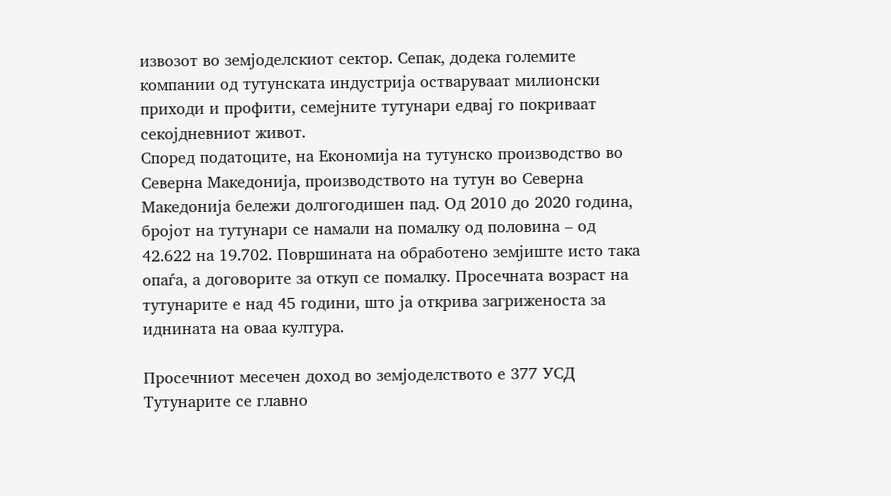извозот во земјоделскиот сектор. Сепак, додека големите компании од тутунската индустрија остваруваат милионски приходи и профити, семејните тутунари едвај го покриваат секојдневниот живот.
Според податоците, на Економија на тутунско производство во Северна Македонија, производството на тутун во Северна Македонија бележи долгогодишен пад. Од 2010 до 2020 година, бројот на тутунари се намали на помалку од половина – од 42.622 на 19.702. Површината на обработено земјиште исто така опаѓа, а договорите за откуп се помалку. Просечната возраст на тутунарите е над 45 години, што ја открива загриженоста за иднината на оваа култура.

Просечниот месечен доход во земјоделството е 377 УСД
Тутунарите се главно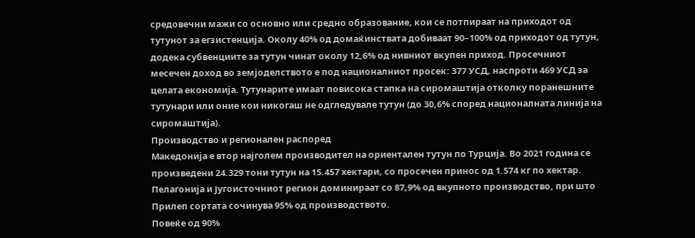средовечни мажи со основно или средно образование, кои се потпираат на приходот од тутунот за егзистенција. Околу 40% од домаќинствата добиваат 90–100% од приходот од тутун, додека субвенциите за тутун чинат околу 12,6% од нивниот вкупен приход. Просечниот месечен доход во земјоделството е под националниот просек: 377 УСД, наспроти 469 УСД за целата економија. Тутунарите имаат повисока стапка на сиромаштија отколку поранешните тутунари или оние кои никогаш не одгледувале тутун (до 30,6% според националната линија на сиромаштија).
Производство и регионален распоред
Македонија е втор најголем производител на ориентален тутун по Турција. Во 2021 година се произведени 24.329 тони тутун на 15.457 хектари, со просечен принос од 1.574 кг по хектар. Пелагонија и Југоисточниот регион доминираат со 87,9% од вкупното производство, при што Прилеп сортата сочинува 95% од производството.
Повеќе од 90%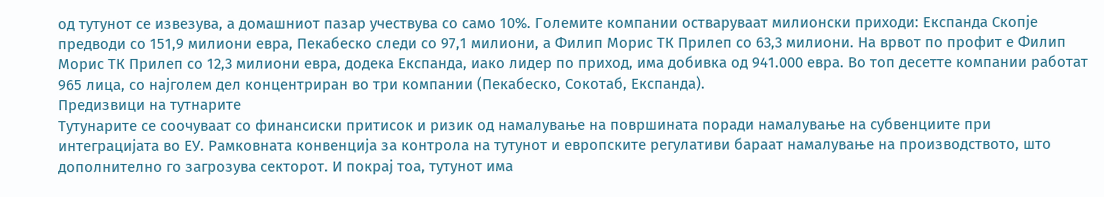од тутунот се извезува, а домашниот пазар учествува со само 10%. Големите компании остваруваат милионски приходи: Експанда Скопје предводи со 151,9 милиони евра, Пекабеско следи со 97,1 милиони, а Филип Морис ТК Прилеп со 63,3 милиони. На врвот по профит е Филип Морис ТК Прилеп со 12,3 милиони евра, додека Експанда, иако лидер по приход, има добивка од 941.000 евра. Во топ десетте компании работат 965 лица, со најголем дел концентриран во три компании (Пекабеско, Сокотаб, Експанда).
Предизвици на тутнарите
Тутунарите се соочуваат со финансиски притисок и ризик од намалување на површината поради намалување на субвенциите при интеграцијата во ЕУ. Рамковната конвенција за контрола на тутунот и европските регулативи бараат намалување на производството, што дополнително го загрозува секторот. И покрај тоа, тутунот има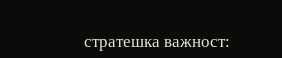стратешка важност: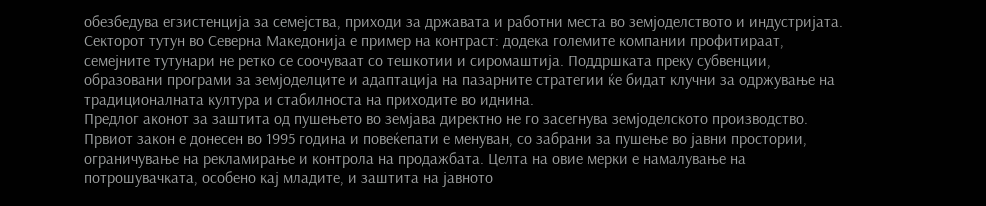обезбедува егзистенција за семејства, приходи за државата и работни места во земјоделството и индустријата.
Секторот тутун во Северна Македонија е пример на контраст: додека големите компании профитираат, семејните тутунари не ретко се соочуваат со тешкотии и сиромаштија. Поддршката преку субвенции, образовани програми за земјоделците и адаптација на пазарните стратегии ќе бидат клучни за одржување на традиционалната култура и стабилноста на приходите во иднина.
Предлог аконот за заштита од пушењето во земјава директно не го засегнува земјоделското производство. Првиот закон е донесен во 1995 година и повеќепати е менуван, со забрани за пушење во јавни простории, ограничување на рекламирање и контрола на продажбата. Целта на овие мерки е намалување на потрошувачката, особено кај младите, и заштита на јавното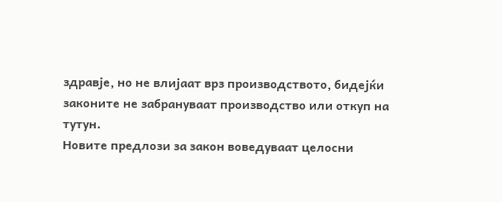здравје, но не влијаат врз производството, бидејќи законите не забрануваат производство или откуп на тутун.
Новите предлози за закон воведуваат целосни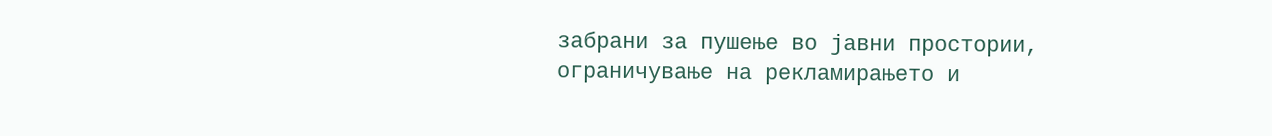забрани за пушење во јавни простории, ограничување на рекламирањето и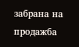забрана на продажба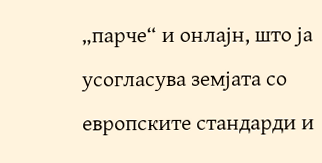„парче“ и онлајн, што ја усогласува земјата со европските стандарди и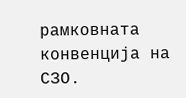рамковната конвенција на СЗО.